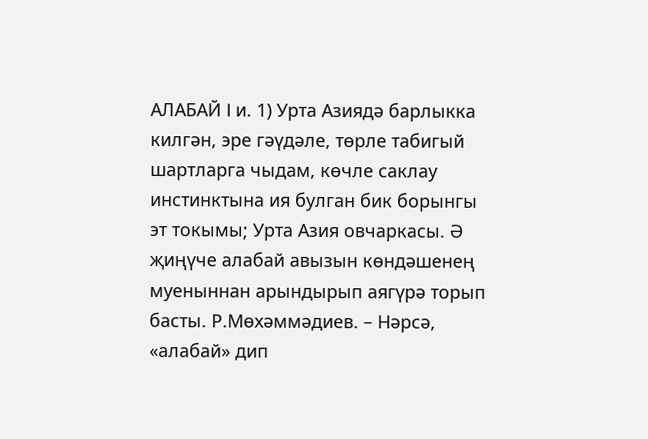АЛАБАЙ I и. 1) Урта Азиядә барлыкка килгән, эре гәүдәле, төрле табигый шартларга чыдам, көчле саклау инстинктына ия булган бик борынгы эт токымы; Урта Азия овчаркасы. Ә җиңүче алабай авызын көндәшенең муеныннан арындырып аягүрә торып басты. Р.Мөхәммәдиев. – Нәрсә, «алабай» дип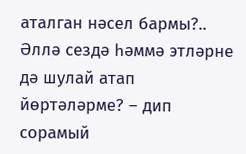аталган нәсел бармы?.. Әллә сездә һәммә этләрне дә шулай атап йөртәләрме? – дип сорамый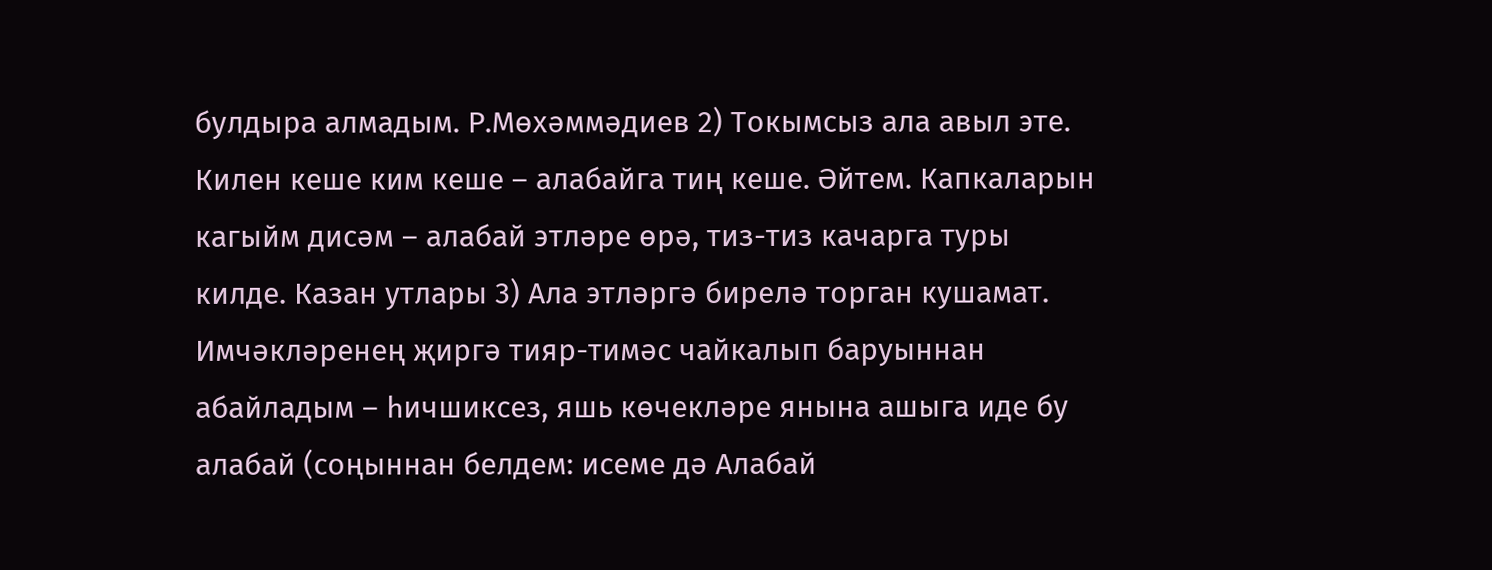булдыра алмадым. Р.Мөхәммәдиев 2) Токымсыз ала авыл эте. Килен кеше ким кеше – алабайга тиң кеше. Әйтем. Капкаларын кагыйм дисәм – алабай этләре өрә, тиз-тиз качарга туры килде. Казан утлары 3) Ала этләргә бирелә торган кушамат. Имчәкләренең җиргә тияр-тимәс чайкалып баруыннан абайладым – һичшиксез, яшь көчекләре янына ашыга иде бу алабай (соңыннан белдем: исеме дә Алабай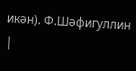икән). Ф.Шәфигуллин |